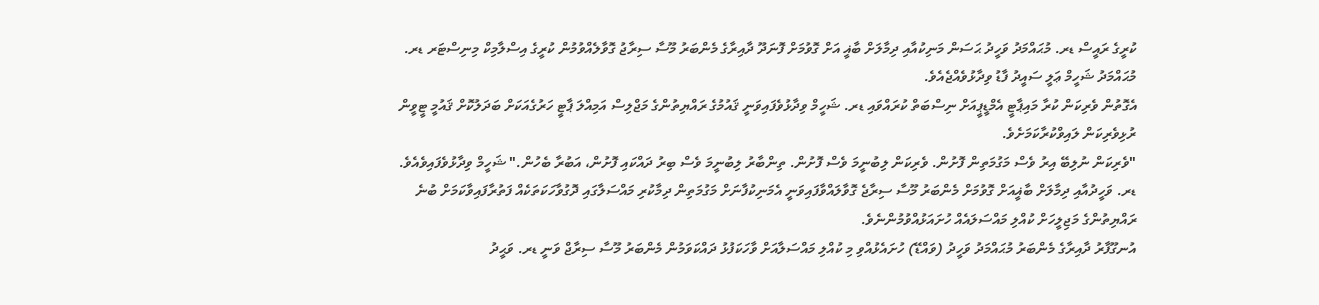ކުރީގެ ރައީސް ޑރ. މުޙައްމަދު ވަހީދު ޙަސަން މަނިކުއާއި ދިމާލަށް ބާޣީ އަށް ގޮވުމަށް ފޮނަދޫ ދާއިރާގެ މެންބަރު މޫސާ ސިރާޖު ގޮވާލެއްވުމުން ކުރީގެ އިސްލާމިކް މިނިސްޓަރ ޑރ. މުޙައްމަދު ޝަހީމް ޢަލީ ސައީދު ފާޑު ވިދާޅުވެއްޖެއެވެ.
އެގޮތުން ވެރިކަން ކުރާ މައިޕާޓީ އެމްޑީޕީއަށް ނިސްބަތް ކުރައްވައި ޑރ. ޝަހީމް ވިދާޅުވެފައިވަނީ ޤައުމުގެ ރައްޔިތުންގެ މަޖްލިސް އަމިއްލަ ޕާޓީ ހަރުގެއަކަށް ބަދަލުކޮށް ޤައުމީ ޓީވީން ރުޅިވެރިކަން ލައިވްކުރާކަމަށެވެ.
"ވެރިކަން ނުލިބޭ އިރު ވެސް މަގުމަތިން ފޮށުން. ވެރިކަން ލިބުނީމަ ވެސް ފޮށުން. ތިންބާރު ލިބުނީމަ ވެސް ބިރު ދައްކައި ފޮށުން، އަބުރާ ބެހުން." ޝަހީމް ވިދާޅުވެފައިވެއެވެ.
ޑރ. ވަހީދުއާއި ދިމާލަށް ބާޣީއަށް ގޮވުމަށް މެންބަރު މޫސާ ސިރާޖެ ގޮވާލައްވާފައިވަނީ އެމަނިކުފާނަށް މަގުމަތިން ދިމާކުރި މައްސަލާގައި ދޮގުވާހަކަތަކެއް ފަތުރާފައިވާކަމަށް ބުނެ ރައްޔިތުންގެ މަޖިލީހަށް ކުއްލި މައްސަލައެއް ހުށައަޅުއްވުމުންނެވެ.
އުނގޫފާރު ދާއިރާގެ މެންބަރު މުޙައްމަދު ވަހީދު (ވައްޑޭ) ހުށައެޅުއްވި މި ކުއްލި މައްސަލާއަށް ވާހަކަފުޅު ދައްކަވަމުން މެންބަރު މޫސާ ސިރާޖް ވަނީ ޑރ. ވަޙީދު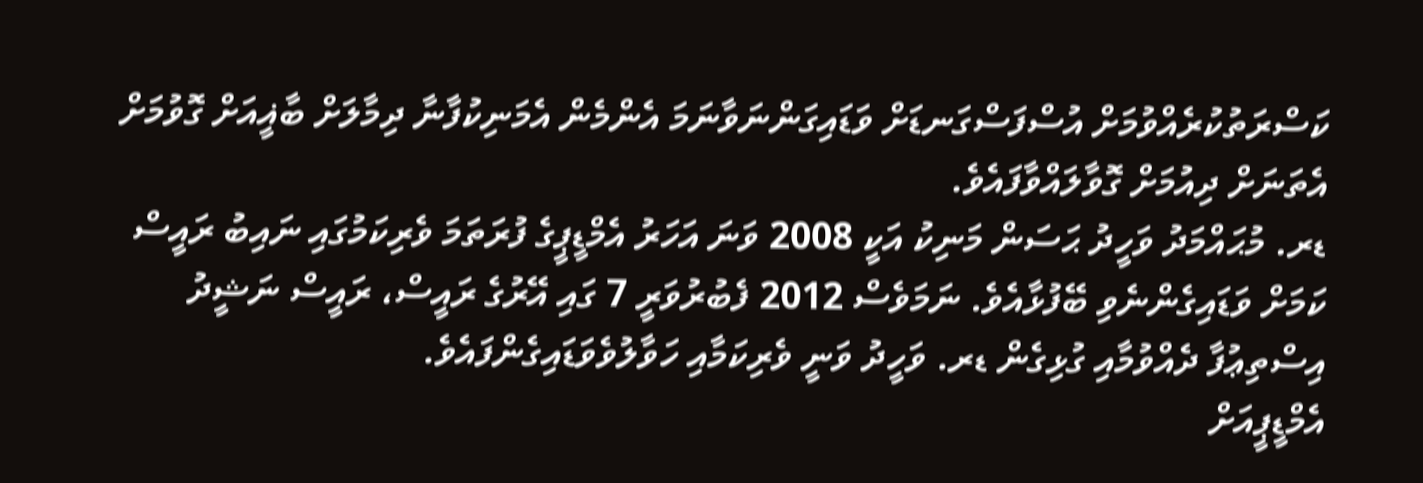ކަސްރަތުކުރެއްވުމަށް އުސްފަސްގަނޑަށް ވަޑައިގަންނަވާނަމަ އެންމެން އެމަނިކުފާނާ ދިމާލަށް ބާޣީއަށް ގޮވުމަށް އެތަނަށް ދިއުމަށް ގޮވާލައްވާފައެވެ.
ޑރ. މުޙައްމަދު ވަހީދު ޙަސަން މަނިކު އަކީ 2008 ވަނަ އަހަރު އެމްޑީޕީގެ ފުރަތަމަ ވެރިކަމުގައި ނައިބު ރައީސް ކަމަށް ވަޑައިގެންނެވި ބޭފުޅާއެވެ. ނަމަވެސް 2012 ފެބުރުވަރީ 7 ގައި އޭރުގެ ރައީސް، ރައީސް ނަޝީދު އިސްތިޢުފާ ދެއްވުމާއި ގުޅިގެން ޑރ. ވަހީދު ވަނީ ވެރިކަމާއި ހަވާލުވެވަޑައިގެންފައެވެ.
އެމްޑީޕީއަށް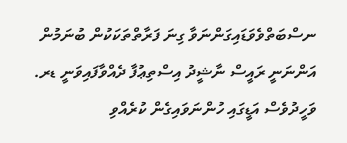ނސްބަތްވެވަޑައިގަންނަވާ ގިނަ ފަރާތްތަކަކުން ބުނަމުން އަންނަނީ ރައީސް ނާޝީދު އިސްތިޢުފާ ދެއްވާފައިވަނީ ޑރ. ވަހީދުވެސް އަޑީގައި ހުންނަވައިގެން ކުރެއްވި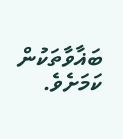ބަޣާވާތަކުން ކަމަށެވެ.